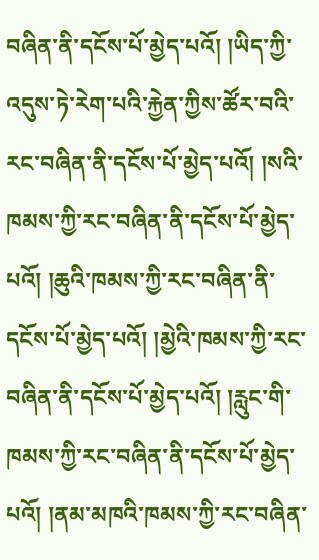བཞིན་ནི་དངོས་པོ་མྱེད་པའོ། །ཡིད་ཀྱི་འདུས་ཏེ་རེག་པའི་རྐྱེན་ཀྱིས་ཚོར་བའི་རང་བཞིན་ནི་དངོས་པོ་མྱེད་པའོ། །སའི་ཁམས་ཀྱི་རང་བཞིན་ནི་དངོས་པོ་མྱེད་པའོ། །ཆུའི་ཁམས་ཀྱི་རང་བཞིན་ནི་དངོས་པོ་མྱེད་པའོ། །མྱེའི་ཁམས་ཀྱི་རང་བཞིན་ནི་དངོས་པོ་མྱེད་པའོ། །རླུང་གི་ཁམས་ཀྱི་རང་བཞིན་ནི་དངོས་པོ་མྱེད་པའོ། །ནམ་མཁའི་ཁམས་ཀྱི་རང་བཞིན་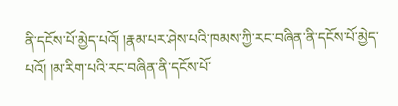ནི་དངོས་པོ་མྱེད་པའོ། །རྣམ་པར་ཤེས་པའི་ཁམས་ཀྱི་རང་བཞིན་ནི་དངོས་པོ་མྱེད་པའོ། །མ་རིག་པའི་རང་བཞིན་ནི་དངོས་པོ་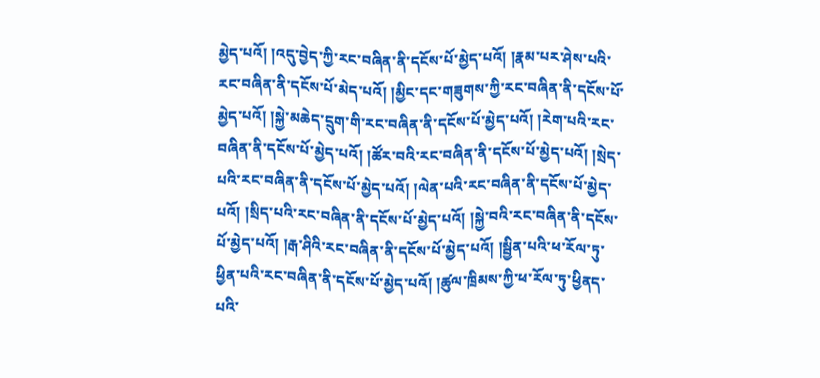མྱེད་པའོ། །འདུ་བྱེད་ཀྱི་རང་བཞིན་ནི་དངོས་པོ་མྱེད་པའོ། །རྣམ་པར་ཤེས་པའི་རང་བཞིན་ནི་དངོས་པོ་མེད་པའོ། །མྱིང་དང་གཟུགས་ཀྱི་རང་བཞིན་ནི་དངོས་པོ་མྱེད་པའོ། །སྐྱེ་མཆེད་དྲུག་གི་རང་བཞིན་ནི་དངོས་པོ་མྱེད་པའོ། །རེག་པའི་རང་བཞིན་ནི་དངོས་པོ་མྱེད་པའོ། །ཚོར་བའི་རང་བཞིན་ནི་དངོས་པོ་མྱེད་པའོ། །སྲེད་པའི་རང་བཞིན་ནི་དངོས་པོ་མྱེད་པའོ། །ལེན་པའི་རང་བཞིན་ནི་དངོས་པོ་མྱེད་པའོ། །སྲིད་པའི་རང་བཞིན་ནི་དངོས་པོ་མྱེད་པའོ། །སྐྱེ་བའི་རང་བཞིན་ནི་དངོས་པོ་མྱེད་པའོ། །རྒ་ཤིའི་རང་བཞིན་ནི་དངོས་པོ་མྱེད་པའོ། །སྦྱིན་པའི་ཕ་རོལ་ཏུ་ཕྱིན་པའི་རང་བཞིན་ནི་དངོས་པོ་མྱེད་པའོ། །ཚུལ་ཁྲིམས་ཀྱི་ཕ་རོལ་ཏུ་ཕྱིནད་པའི་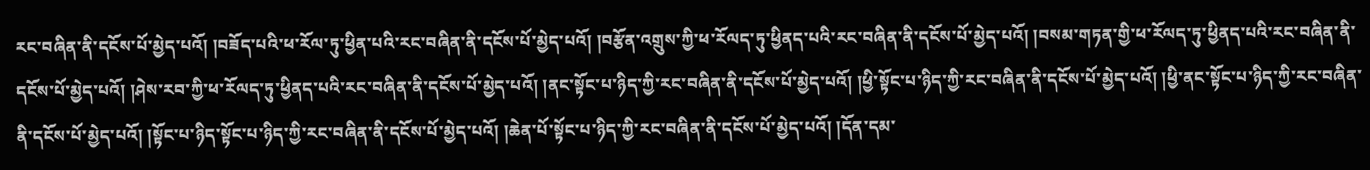རང་བཞིན་ནི་དངོས་པོ་མྱེད་པའོ། །བཟོད་པའི་ཕ་རོལ་ཏུ་ཕྱིན་པའི་རང་བཞིན་ནི་དངོས་པོ་མྱེད་པའོ། །བརྩོན་འགྲུས་ཀྱི་ཕ་རོལད་ཏུ་ཕྱིནད་པའི་རང་བཞིན་ནི་དངོས་པོ་མྱེད་པའོ། །བསམ་གཏན་གྱི་ཕ་རོལད་ཏུ་ཕྱིནད་པའི་རང་བཞིན་ནི་དངོས་པོ་མྱེད་པའོ། །ཤེས་རབ་ཀྱི་ཕ་རོལད་ཏུ་ཕྱིནད་པའི་རང་བཞིན་ནི་དངོས་པོ་མྱེད་པའོ། །ནང་སྟོང་པ་ཉིད་ཀྱི་རང་བཞིན་ནི་དངོས་པོ་མྱེད་པའོ། །ཕྱི་སྟོང་པ་ཉིད་ཀྱི་རང་བཞིན་ནི་དངོས་པོ་མྱེད་པའོ། །ཕྱི་ནང་སྟོང་པ་ཉིད་ཀྱི་རང་བཞིན་ནི་དངོས་པོ་མྱེད་པའོ། །སྟོང་པ་ཉིད་སྟོང་པ་ཉིད་ཀྱི་རང་བཞིན་ནི་དངོས་པོ་མྱེད་པའོ། །ཆེན་པོ་སྟོང་པ་ཉིད་ཀྱི་རང་བཞིན་ནི་དངོས་པོ་མྱེད་པའོ། །དོན་དམ་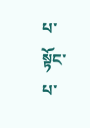པ་སྟོང་པ་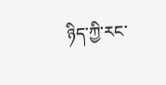ཉིད་ཀྱི་རང་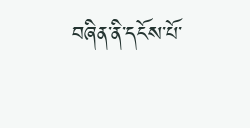བཞིན་ནི་དངོས་པོ་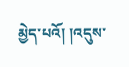མྱེད་པའོ། །འདུས་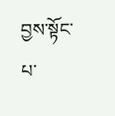བྱས་སྟོང་པ་